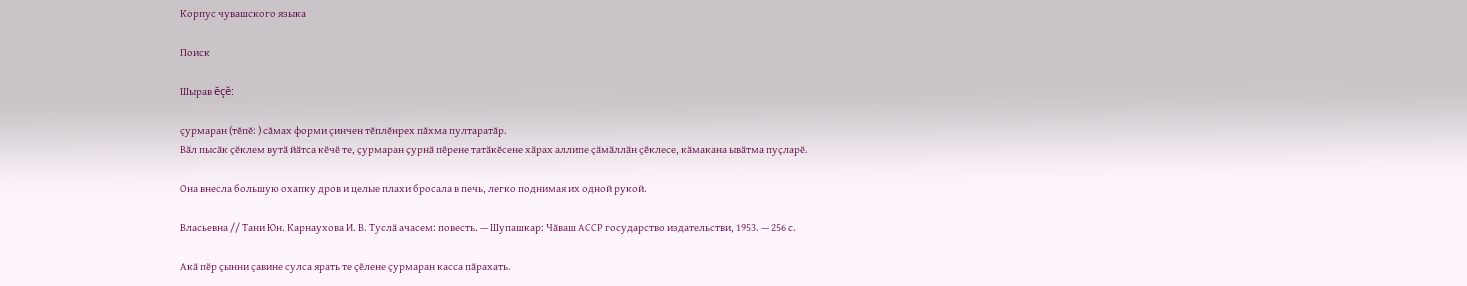Корпус чувашского языка

Поиск

Шырав ĕçĕ:

ҫурмаран (тĕпĕ: ) сăмах форми çинчен тĕплĕнрех пăхма пултаратăр.
Вӑл пысӑк ҫӗклем вутӑ йӑтса кӗчӗ те, ҫурмаран ҫурнӑ пӗрене татӑкӗсене хӑрах аллипе ҫӑмӑллӑн ҫӗклесе, кӑмакана ывӑтма пуҫларӗ.

Она внесла большую охапку дров и целые плахи бросала в печь, легко поднимая их одной рукой.

Власьевна // Тани Юн. Карнаухова И. В. Туслӑ ачасем: повесть. — Шупашкар: Чӑваш АССР государство издательстви, 1953. — 256 с.

Акӑ пӗр ҫынни ҫавине сулса ярать те ҫӗлене ҫурмаран касса пӑрахать.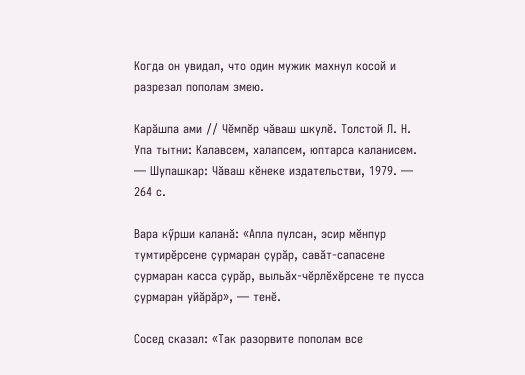Когда он увидал, что один мужик махнул косой и разрезал пополам змею.

Карӑшпа ами // Чӗмпӗр чӑваш шкулӗ. Толстой Л. Н. Упа тытни: Калавсем, халапсем, юптарса каланисем. — Шупашкар: Чӑваш кӗнеке издательстви, 1979. — 264 с.

Вара кӳрши каланӑ: «Апла пулсан, эсир мӗнпур тумтирӗрсене ҫурмаран ҫурӑр, савӑт-сапасене ҫурмаран касса ҫурӑр, выльӑх-чӗрлӗхӗрсене те пусса ҫурмаран уйӑрӑр», — тенӗ.

Сосед сказал: «Так разорвите пополам все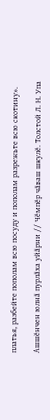платья, разбейте пополам всю посуду и пополам разрежьте всю скотину».

Ашшӗнчен юлнӑ пурлӑха уйӑрни // Чӗмпӗр чӑваш шкулӗ. Толстой Л. Н. Упа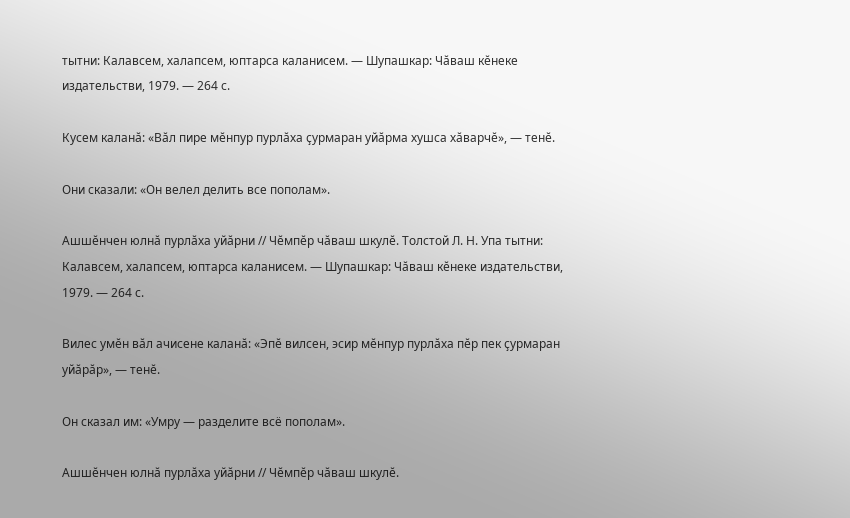тытни: Калавсем, халапсем, юптарса каланисем. — Шупашкар: Чӑваш кӗнеке издательстви, 1979. — 264 с.

Кусем каланӑ: «Вӑл пире мӗнпур пурлӑха ҫурмаран уйӑрма хушса хӑварчӗ», — тенӗ.

Они сказали: «Он велел делить все пополам».

Ашшӗнчен юлнӑ пурлӑха уйӑрни // Чӗмпӗр чӑваш шкулӗ. Толстой Л. Н. Упа тытни: Калавсем, халапсем, юптарса каланисем. — Шупашкар: Чӑваш кӗнеке издательстви, 1979. — 264 с.

Вилес умӗн вӑл ачисене каланӑ: «Эпӗ вилсен, эсир мӗнпур пурлӑха пӗр пек ҫурмаран уйӑрӑр», — тенӗ.

Он сказал им: «Умру — разделите всё пополам».

Ашшӗнчен юлнӑ пурлӑха уйӑрни // Чӗмпӗр чӑваш шкулӗ.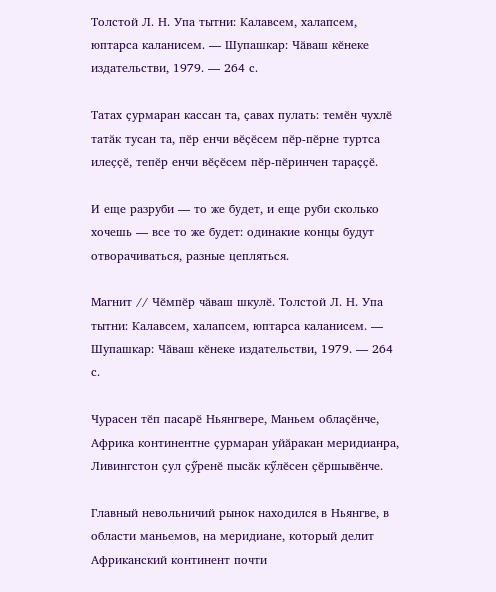Толстой Л. Н. Упа тытни: Калавсем, халапсем, юптарса каланисем. — Шупашкар: Чӑваш кӗнеке издательстви, 1979. — 264 с.

Татах ҫурмаран кассан та, ҫавах пулать: темӗн чухлӗ татӑк тусан та, пӗр енчи вӗҫӗсем пӗр-пӗрне туртса илеҫҫӗ, тепӗр енчи вӗҫӗсем пӗр-пӗринчен тараҫҫӗ.

И еще разруби — то же будет, и еще руби сколько хочешь — все то же будет: одинакие концы будут отворачиваться, разные цепляться.

Магнит // Чӗмпӗр чӑваш шкулӗ. Толстой Л. Н. Упа тытни: Калавсем, халапсем, юптарса каланисем. — Шупашкар: Чӑваш кӗнеке издательстви, 1979. — 264 с.

Чурасен тӗп пасарӗ Ньянгвере, Маньем облаҫӗнче, Африка континентне ҫурмаран уйӑракан меридианра, Ливингстон ҫул ҫӳренӗ пысӑк кӳлӗсен ҫӗршывӗнче.

Главный невольничий рынок находился в Ньянгве, в области маньемов, на меридиане, который делит Африканский континент почти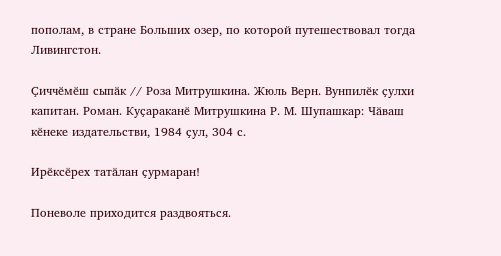пополам, в стране Больших озер, по которой путешествовал тогда Ливингстон.

Ҫиччӗмӗш сыпӑк // Роза Митрушкина. Жюль Верн. Вунпилӗк ҫулхи капитан. Роман. Куҫараканӗ Митрушкина Р. М. Шупашкар: Чӑваш кӗнеке издательстви, 1984 ҫул, 304 с.

Ирӗксӗрех татӑлан ҫурмаран!

Поневоле приходится раздвояться.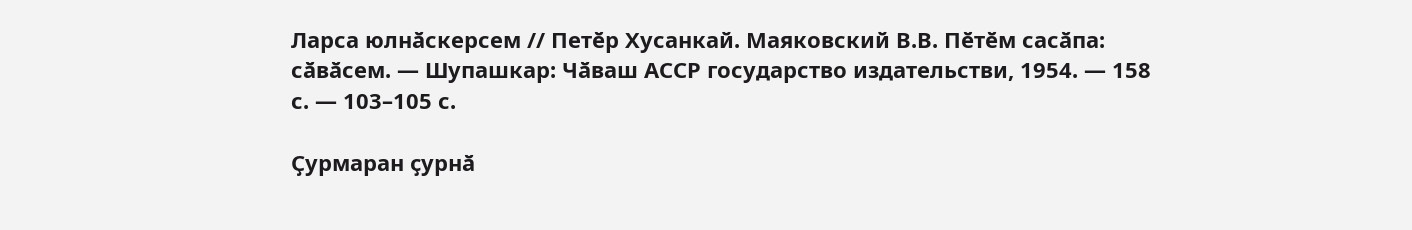Ларса юлнӑскерсем // Петӗр Хусанкай. Маяковский В.В. Пӗтӗм сасӑпа: сӑвӑсем. — Шупашкар: Чӑваш АССР государство издательстви, 1954. — 158 с. — 103–105 с.

Ҫурмаран ҫурнӑ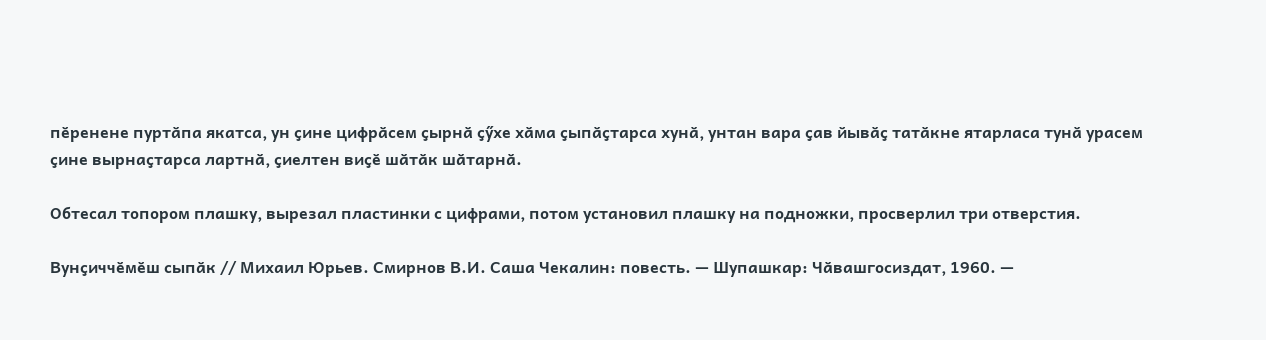пӗренене пуртӑпа якатса, ун ҫине цифрӑсем ҫырнӑ ҫӳхе хӑма ҫыпӑҫтарса хунӑ, унтан вара ҫав йывӑҫ татӑкне ятарласа тунӑ урасем ҫине вырнаҫтарса лартнӑ, ҫиелтен виҫӗ шӑтӑк шӑтарнӑ.

Обтесал топором плашку, вырезал пластинки с цифрами, потом установил плашку на подножки, просверлил три отверстия.

Вунҫиччӗмӗш сыпӑк // Михаил Юрьев. Смирнов В.И. Саша Чекалин: повесть. — Шупашкар: Чӑвашгосиздат, 1960. —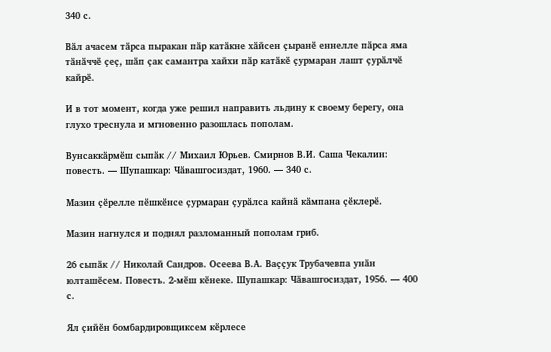340 с.

Вӑл ачасем тӑрса пыракан пӑр катӑкне хӑйсен ҫыранӗ еннелле пӑрса яма тӑнӑччӗ ҫеҫ, шӑп ҫак самантра хайхи пӑр катӑкӗ ҫурмаран лашт ҫурӑлчӗ кайрӗ.

И в тот момент, когда уже решил направить льдину к своему берегу, она глухо треснула и мгновенно разошлась пополам.

Вунсаккӑрмӗш сыпӑк // Михаил Юрьев. Смирнов В.И. Саша Чекалин: повесть. — Шупашкар: Чӑвашгосиздат, 1960. — 340 с.

Мазин ҫӗрелле пӗшкӗнсе ҫурмаран ҫурӑлса кайнӑ кӑмпана ҫӗклерӗ.

Мазин нагнулся и поднял разломанный пополам гриб.

26 сыпӑк // Николай Сандров. Осеева В.А. Ваҫҫук Трубачевпа унӑн юлташӗсем. Повесть. 2-мӗш кӗнеке. Шупашкар: Чӑвашгосиздат, 1956. — 400 с.

Ял ҫийӗн бомбардировщиксем кӗрлесе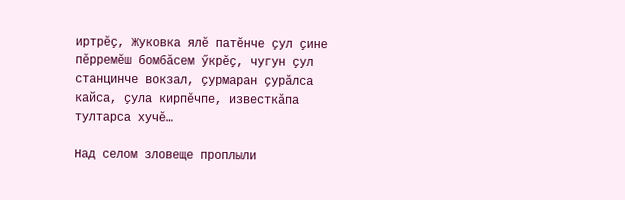иртрӗҫ, Жуковка ялӗ патӗнче ҫул ҫине пӗрремӗш бомбӑсем ӳкрӗҫ, чугун ҫул станцинче вокзал, ҫурмаран ҫурӑлса кайса, ҫула кирпӗчпе, известкӑпа тултарса хучӗ…

Над селом зловеще проплыли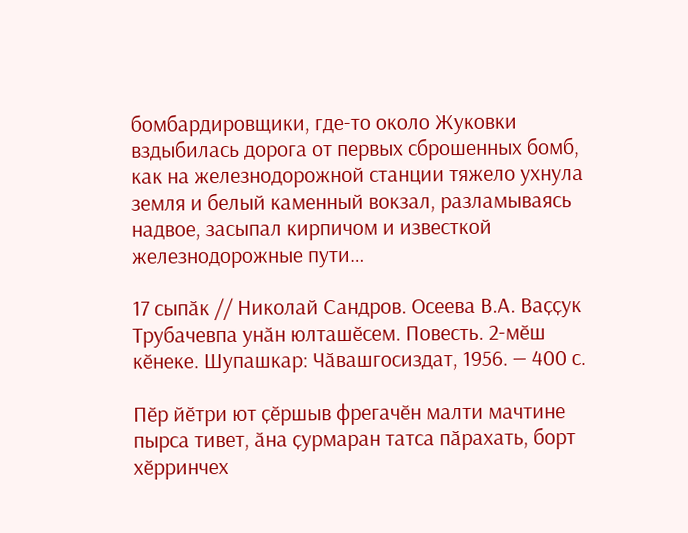бомбардировщики, где-то около Жуковки вздыбилась дорога от первых сброшенных бомб, как на железнодорожной станции тяжело ухнула земля и белый каменный вокзал, разламываясь надвое, засыпал кирпичом и известкой железнодорожные пути…

17 сыпӑк // Николай Сандров. Осеева В.А. Ваҫҫук Трубачевпа унӑн юлташӗсем. Повесть. 2-мӗш кӗнеке. Шупашкар: Чӑвашгосиздат, 1956. — 400 с.

Пӗр йӗтри ют ҫӗршыв фрегачӗн малти мачтине пырса тивет, ӑна ҫурмаран татса пӑрахать, борт хӗрринчех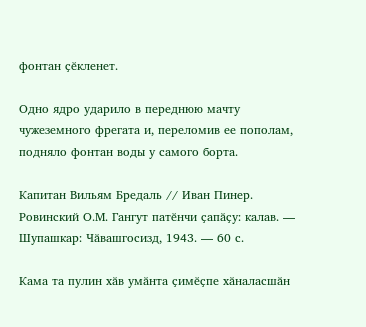фонтан ҫӗкленет.

Одно ядро ударило в переднюю мачту чужеземного фрегата и, переломив ее пополам, подняло фонтан воды у самого борта.

Капитан Вильям Бредаль // Иван Пинер. Ровинский О.М. Гангут патӗнчи ҫапӑҫу: калав. — Шупашкар: Чӑвашгосизд, 1943. — 60 с.

Кама та пулин хӑв умӑнта ҫимӗҫпе хӑналасшӑн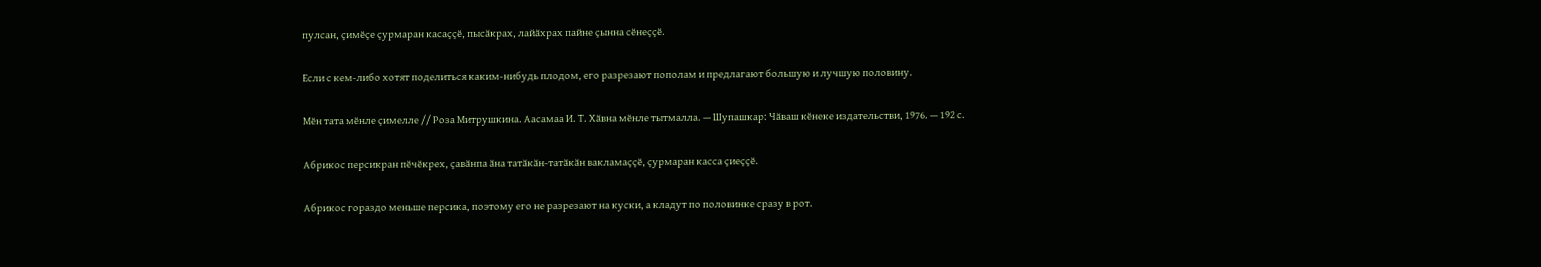пулсан, ҫимӗҫе ҫурмаран касаҫҫӗ, пысӑкрах, лайӑхрах пайне ҫынна сӗнеҫҫӗ.

Если с кем-либо хотят поделиться каким-нибудь плодом, его разрезают пополам и предлагают большую и лучшую половину.

Мӗн тата мӗнле ҫимелле // Роза Митрушкина. Аасамаа И. Т. Хӑвна мӗнле тытмалла. — Шупашкар: Чӑваш кӗнеке издательстви, 1976. — 192 с.

Абрикос персикран пӗчӗкрех, ҫавӑнпа ӑна татӑкӑн-татӑкӑн вакламаҫҫӗ, ҫурмаран касса ҫиеҫҫӗ.

Абрикос гораздо меньше персика, поэтому его не разрезают на куски, а кладут по половинке сразу в рот.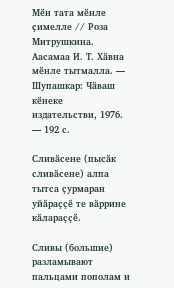Мӗн тата мӗнле ҫимелле // Роза Митрушкина. Аасамаа И. Т. Хӑвна мӗнле тытмалла. — Шупашкар: Чӑваш кӗнеке издательстви, 1976. — 192 с.

Сливӑсене (пысӑк сливӑсене) алпа тытса ҫурмаран уйӑраҫҫӗ те вӑррине кӑлараҫҫӗ.

Сливы (большие) разламывают пальцами пополам и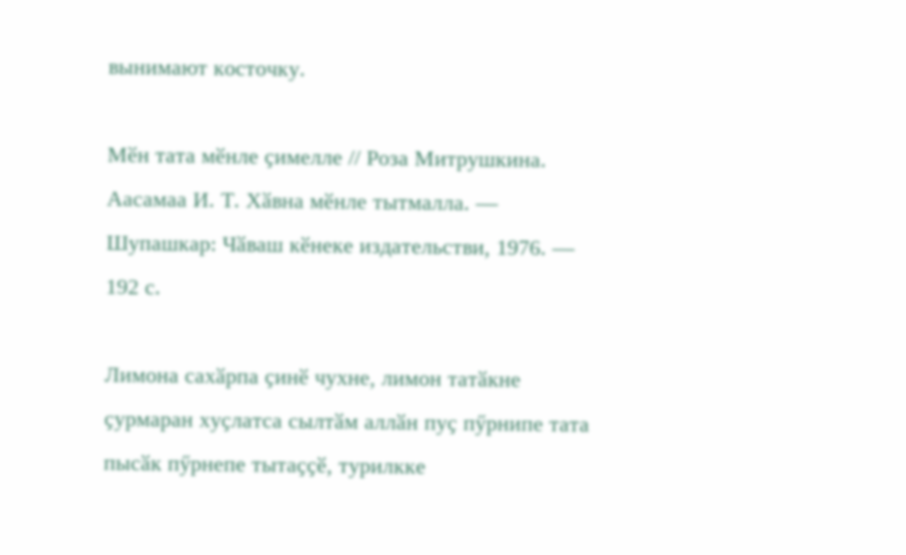вынимают косточку.

Мӗн тата мӗнле ҫимелле // Роза Митрушкина. Аасамаа И. Т. Хӑвна мӗнле тытмалла. — Шупашкар: Чӑваш кӗнеке издательстви, 1976. — 192 с.

Лимона сахӑрпа ҫинӗ чухне, лимон татӑкне ҫурмаран хуҫлатса сылтӑм аллӑн пуҫ пӳрнипе тата пысӑк пӳрнепе тытаҫҫӗ, турилкке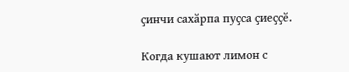ҫинчи сахӑрпа пуҫса ҫиеҫҫӗ.

Когда кушают лимон с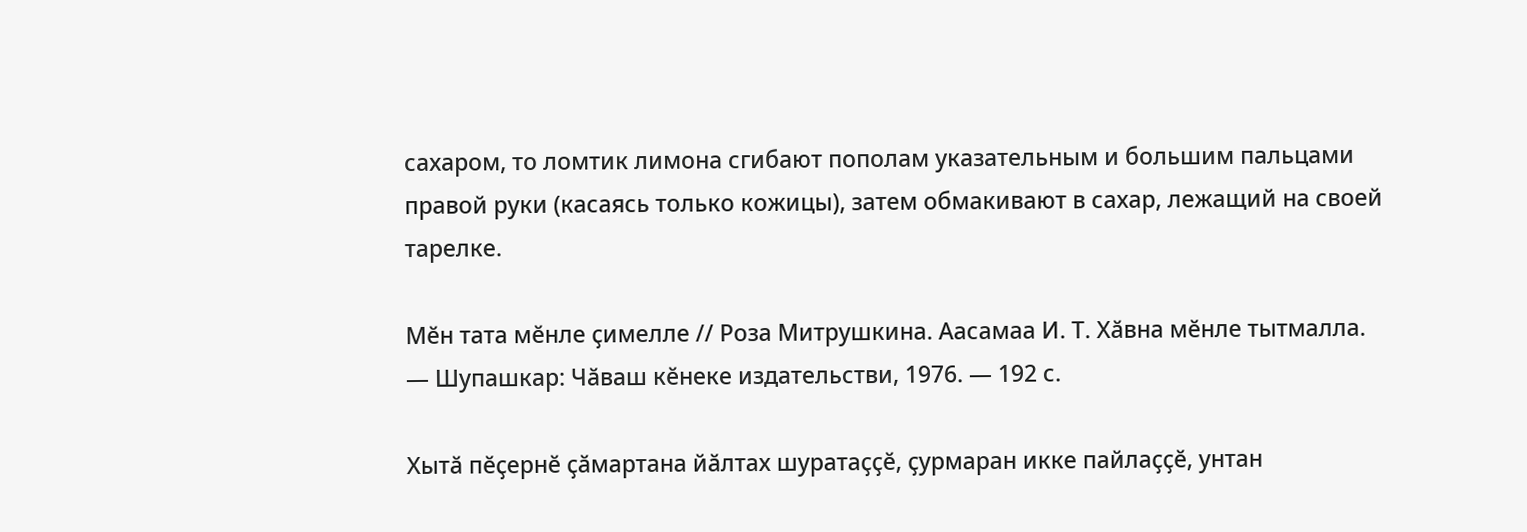сахаром, то ломтик лимона сгибают пополам указательным и большим пальцами правой руки (касаясь только кожицы), затем обмакивают в сахар, лежащий на своей тарелке.

Мӗн тата мӗнле ҫимелле // Роза Митрушкина. Аасамаа И. Т. Хӑвна мӗнле тытмалла. — Шупашкар: Чӑваш кӗнеке издательстви, 1976. — 192 с.

Хытӑ пӗҫернӗ ҫӑмартана йӑлтах шуратаҫҫӗ, ҫурмаран икке пайлаҫҫӗ, унтан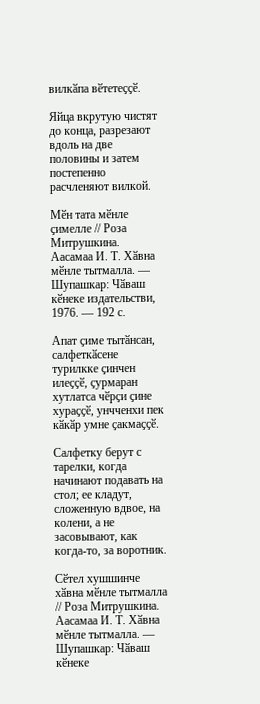вилкӑпа вӗтетеҫҫӗ.

Яйца вкрутую чистят до конца, разрезают вдоль на две половины и затем постепенно расчленяют вилкой.

Мӗн тата мӗнле ҫимелле // Роза Митрушкина. Аасамаа И. Т. Хӑвна мӗнле тытмалла. — Шупашкар: Чӑваш кӗнеке издательстви, 1976. — 192 с.

Апат ҫиме тытӑнсан, салфеткӑсене турилкке ҫинчен илеҫҫӗ, ҫурмаран хутлатса чӗрҫи ҫине хураҫҫӗ, унчченхи пек кӑкӑр умне ҫакмаҫҫӗ.

Салфетку берут с тарелки, когда начинают подавать на стол; ее кладут, сложенную вдвое, на колени, а не засовывают, как когда-то, за воротник.

Сӗтел хушшинче хӑвна мӗнле тытмалла // Роза Митрушкина. Аасамаа И. Т. Хӑвна мӗнле тытмалла. — Шупашкар: Чӑваш кӗнеке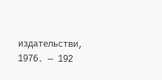издательстви, 1976. — 192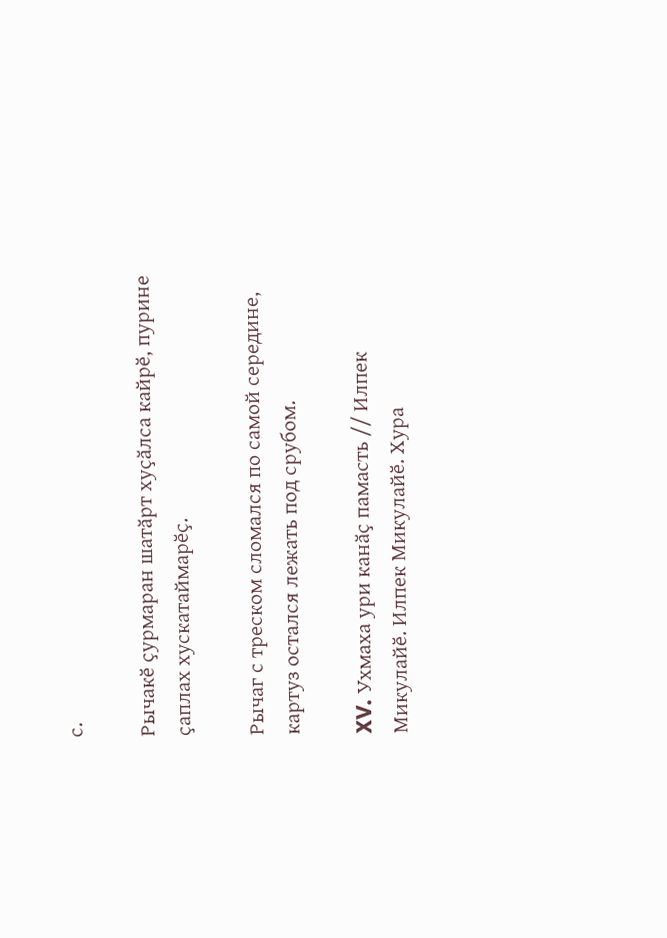с.

Рычакӗ ҫурмаран шатӑрт хуҫӑлса кайрӗ, пурине ҫаплах хускатаймарӗҫ.

Рычаг с треском сломался по самой середине, картуз остался лежать под срубом.

XV. Ухмаха ури канӑҫ памасть // Илпек Микулайӗ. Илпек Микулайӗ. Хура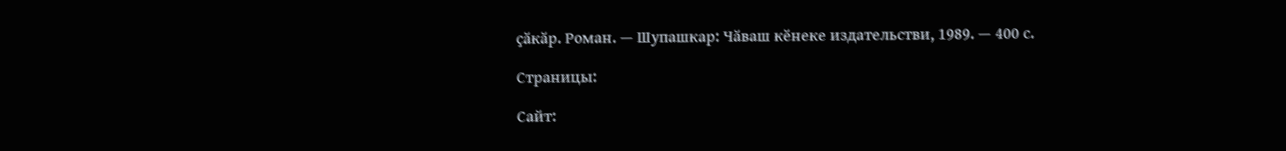ҫӑкӑр. Роман. — Шупашкар: Чӑваш кӗнеке издательстви, 1989. — 400 с.

Страницы:

Сайт: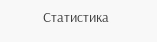Статистика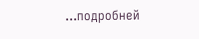...подробней